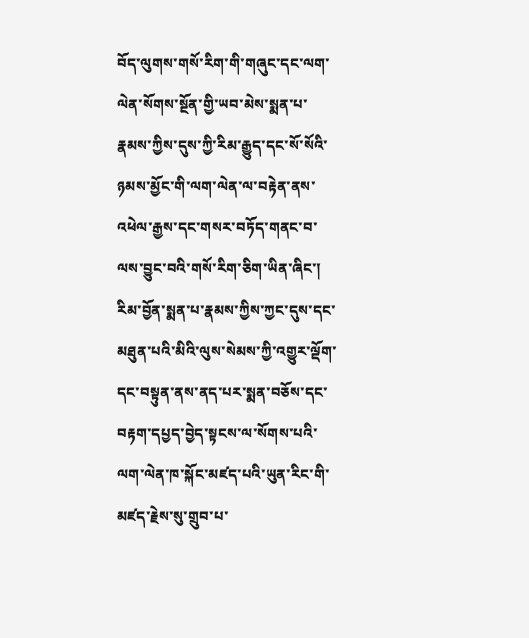བོད་ལུགས་གསོ་རིག་གི་གཞུང་དང་ལག་ལེན་སོགས་སྔོན་གྱི་ཡབ་མེས་སྨན་པ་རྣམས་ཀྱིས་དུས་ཀྱི་རིམ་རྒྱུད་དང་སོ་སོའི་ཉམས་མྱོང་གི་ལག་ལེན་ལ་བརྟེན་ནས་འཕེལ་རྒྱས་དང་གསར་བཏོད་གནང་བ་ལས་བྱུང་བའི་གསོ་རིག་ཅིག་ཡིན་ཞིང་། རིམ་བྱོན་སྨན་པ་རྣམས་ཀྱིས་ཀྱང་དུས་དང་མཐུན་པའི་མིའི་ལུས་སེམས་ཀྱི་འགྱུར་ལྡོག་དང་བསྟུན་ནས་ནད་པར་སྨན་བཅོས་དང་བརྟག་དཔྱད་བྱེད་སྟངས་ལ་སོགས་པའི་ལག་ལེན་ཁ་སྐོང་མཛད་པའི་ཡུན་རིང་གི་མཛད་རྗེས་སུ་གྲུབ་པ་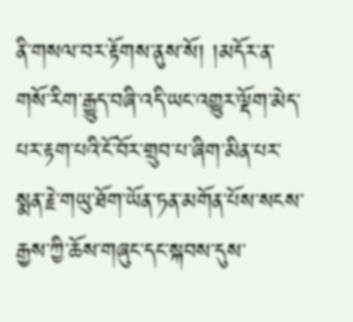ནི་གསལ་བར་རྟོགས་ནུས་སོ། །མདོར་ན་གསོ་རིག་རྒྱུད་བཞི་འདི་ཡང་འགྱུར་ལྡོག་མེད་པར་རྟག་པའི་ངོ་བོར་གྲུབ་པ་ཞིག་མིན་པར་སྨན་རྗེ་གཡུ་ཐོག་ཡོན་ཏན་མགོན་པོས་སངས་རྒྱས་ཀྱི་ཆོས་གཞུང་དང་སྐབས་དུས་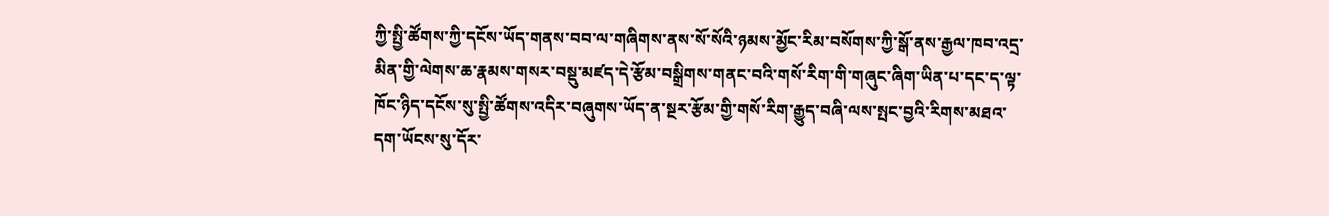ཀྱི་སྤྱི་ཚོགས་ཀྱི་དངོས་ཡོད་གནས་བབ་ལ་གཞིགས་ནས་སོ་སོའི་ཉམས་མྱོང་རིམ་བསོགས་ཀྱི་སྒོ་ནས་རྒྱལ་ཁབ་འདྲ་མིན་གྱི་ལེགས་ཆ་རྣམས་གསར་བསྡུ་མཛད་དེ་རྩོམ་བསྒྲིགས་གནང་བའི་གསོ་རིག་གི་གཞུང་ཞིག་ཡིན་པ་དང་ད་ལྟ་ཁོང་ཉིད་དངོས་སུ་སྤྱི་ཚོགས་འདིར་བཞུགས་ཡོད་ན་སྔར་རྩོམ་གྱི་གསོ་རིག་རྒྱུད་བཞི་ལས་སྤང་བྱའི་རིགས་མཐའ་དག་ཡོངས་སུ་དོར་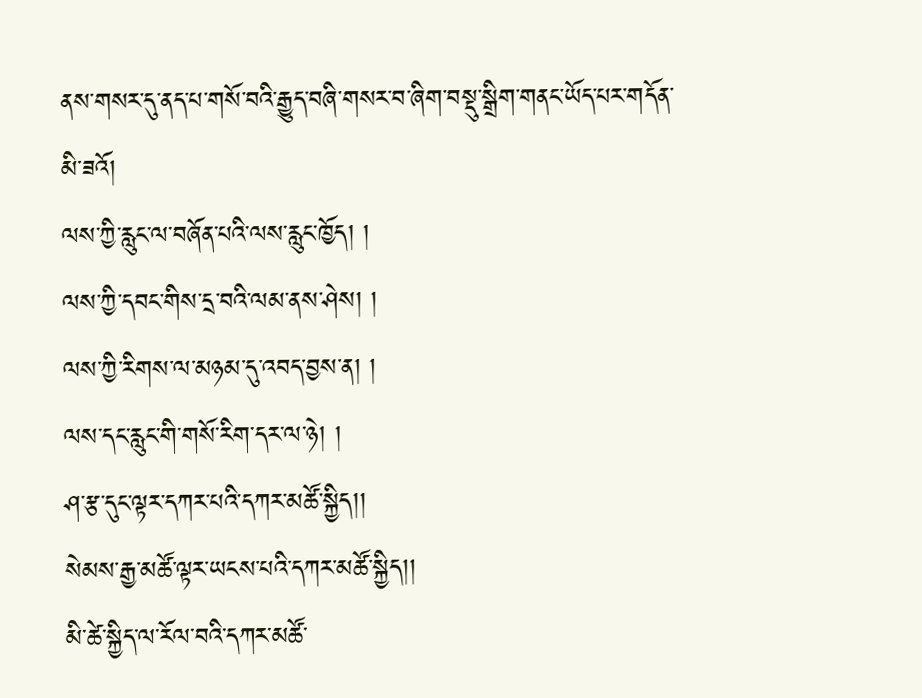ནས་གསར་དུ་ནད་པ་གསོ་བའི་རྒྱུད་བཞི་གསར་བ་ཞིག་བསྡུ་སྒྲིག་གནང་ཡོད་པར་གདོན་མི་ཟའོ།
ལས་ཀྱི་རླུང་ལ་བཞོན་པའི་ལས་རླུང་ཁྱོད། །
ལས་ཀྱི་དབང་གིས་དྲ་བའི་ལམ་ནས་ཤེས། །
ལས་ཀྱི་རིགས་ལ་མཉམ་དུ་འབད་བྱས་ན། །
ལས་དང་རླུང་གི་གསོ་རིག་དར་ལ་ཉེ། །
ཤ་རྩ་དུང་ལྟར་དཀར་པའི་དཀར་མཚོ་སྐྱིད།།
སེམས་རྒྱ་མཚོ་ལྟར་ཡངས་པའི་དཀར་མཚོ་སྐྱིད།།
མི་ཚེ་སྐྱིད་ལ་རོལ་བའི་དཀར་མཚོ་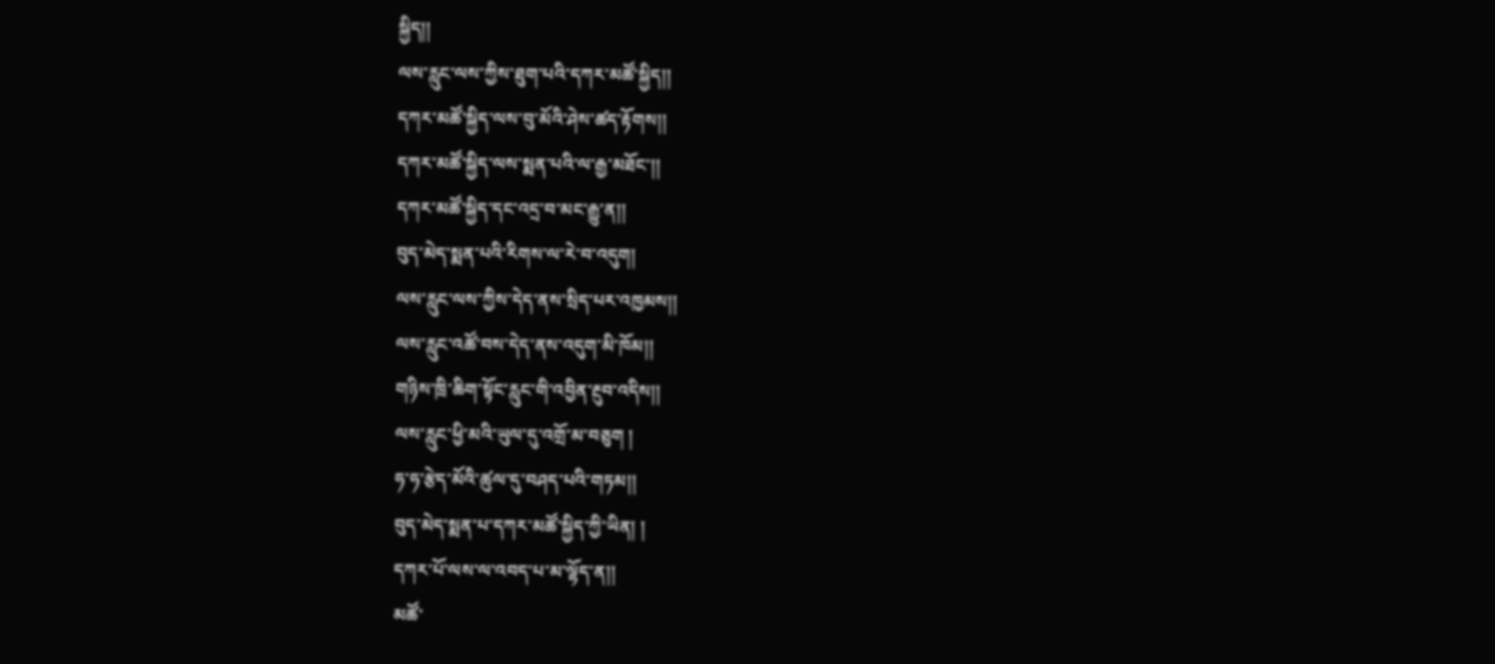སྐྱིད།།
ལས་རླུང་ལས་ཀྱིས་ཐུག་པའི་དཀར་མཚོ་སྐྱིད།།
དཀར་མཚོ་སྐྱིད་ལས་བུ་མོའི་ཤེས་ཚད་རྟོགས།།
དཀར་མཚོ་སྐྱིད་ལས་སྨན་པའི་ལ་རྒྱ་མཐོང་།།
དཀར་མཚོ་སྐྱིད་དང་འདྲ་བ་མང་རྒྱུ་ན།།
བུད་མེད་སྨན་པའི་རིགས་ལ་རེ་བ་འདུག།
ལས་རླུང་ལས་ཀྱིས་དེད་ནས་སྲིད་པར་འཁྱམས།།
ལས་རླུང་འཚོ་བས་དེད་ནས་འདུག་མི་ཁོམ།།
གཉིས་ཁྲི་ཆིག་སྟོང་རླུང་གི་འབྱིན་རྔུབ་འདིས།།
ལས་རླུང་ཕྱི་མའི་ཡུལ་དུ་འགྲོ་མ་བཅུག །
ཧ་ཧ་རྩེད་མོའི་ཚུལ་དུ་བཤད་པའི་གཏམ།།
བུད་མེད་སྨན་པ་དཀར་མཚོ་སྐྱིད་ཀྱི་ཡིན། །
དཀར་པོ་ལས་ལ་འབད་པ་མ་ལྷོད་ན།།
མཚོ་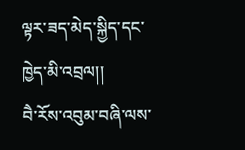ལྟར་ཟད་མེད་སྐྱིད་དང་ཁྱེད་མི་འབྲལ།།
བཻ་རོས་འབུམ་བཞི་ལས་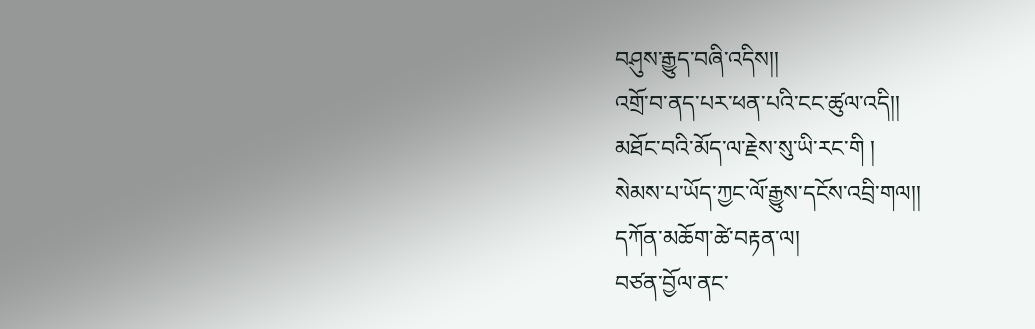བཤུས་རྒྱུད་བཞི་འདིས།།
འགྲོ་བ་ནད་པར་ཕན་པའི་ངང་ཚུལ་འདི།།
མཐོང་བའི་མོད་ལ་རྗེས་སུ་ཡི་རང་གི །
སེམས་པ་ཡོད་ཀྱང་ལོ་རྒྱུས་དངོས་འབྲི་གལ།།
དཀོན་མཆོག་ཚེ་བརྟན་ལ།
བཙན་བྱོལ་ནང་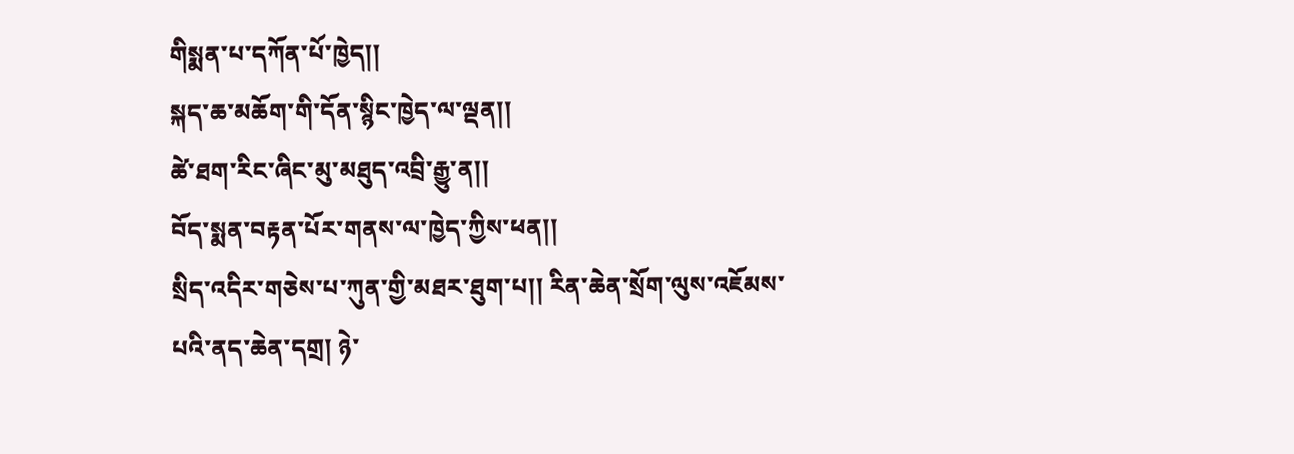གིསྨན་པ་དཀོན་པོ་ཁྱེད།།
སྐད་ཆ་མཆོག་གི་དོན་སྙིང་ཁྱེད་ལ་ལྡན།།
ཚེ་ཐག་རིང་ཞིང་མུ་མཐུད་འབྲི་རྒྱུ་ན།།
བོད་སྨན་བརྟན་པོར་གནས་ལ་ཁྱེད་ཀྱིས་ཕན།།
སྲིད་འདིར་གཅེས་པ་ཀུན་གྱི་མཐར་ཐུག་པ།། རིན་ཆེན་སྲོག་ལུས་འཇོམས་པའི་ནད་ཆེན་དགྲ། ཉེ་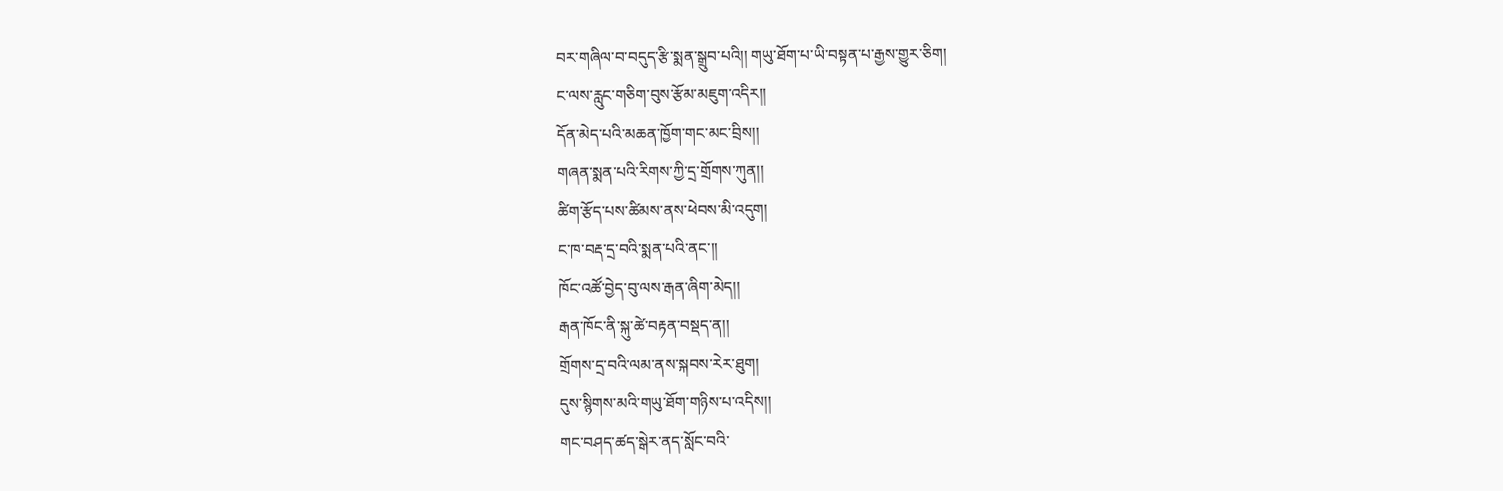བར་གཞིལ་བ་བདུད་རྩི་སྨན་སྒྲུབ་པའི།། གཡུ་ཐོག་པ་ཡི་བསྟན་པ་རྒྱས་གྱུར་ཅིག།
ང་ལས་རླུང་གཅིག་བུས་རྩོམ་མཇུག་འདིར།།
དོན་མེད་པའི་མཆན་ཁྱོག་གང་མང་བྲིས།།
གཞན་སྨན་པའི་རིགས་ཀྱི་དྲ་གྲོགས་ཀུན།།
ཚིག་རྩོད་པས་ཚིམས་ནས་ཕེབས་མི་འདུག།
ང་ཁ་བརྡ་དྲ་བའི་སྨན་པའི་ནང་།།
ཁོང་འཚོ་བྱེད་བུ་ལས་རྒན་ཞིག་མེད།།
རྒན་ཁོང་ནི་སྐུ་ཚེ་བརྟན་བསྡད་ན།།
གྲོགས་དྲ་བའི་ལམ་ནས་སྐབས་རེར་ཐུག།
དུས་སྙིགས་མའི་གཡུ་ཐོག་གཉིས་པ་འདིས།།
གང་བཤད་ཚད་སྒེར་ནད་སློང་བའི་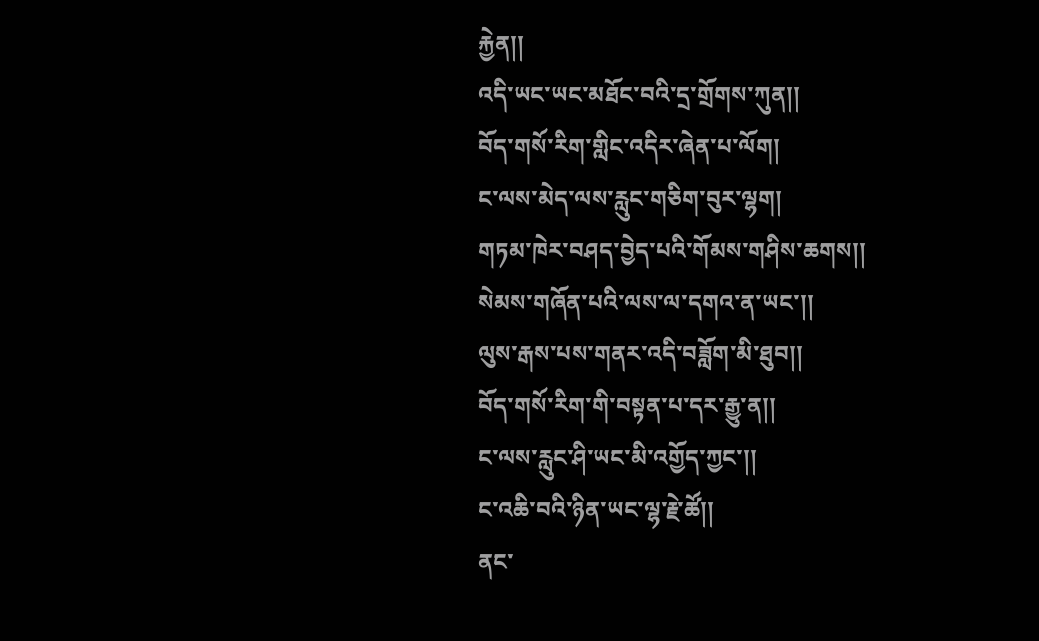རྐྱེན།།
འདི་ཡང་ཡང་མཐོང་བའི་དྲ་གྲོགས་ཀུན།།
བོད་གསོ་རིག་གླིང་འདིར་ཞེན་པ་ལོག།
ང་ལས་མེད་ལས་རླུང་གཅིག་བུར་ལྷག།
གཏམ་ཁེར་བཤད་བྱེད་པའི་གོམས་གཤིས་ཆགས།།
སེམས་གཞོན་པའི་ལས་ལ་དགའ་ན་ཡང་།།
ལུས་རྒས་པས་གནར་འདི་བཟློག་མི་ཐུབ།།
བོད་གསོ་རིག་གི་བསྟན་པ་དར་རྒྱུ་ན།།
ང་ལས་རླུང་ཤི་ཡང་མི་འགྱོད་ཀྱང་།།
ང་འཆི་བའི་ཉིན་ཡང་ལྷ་རྗེ་ཚོ།།
ནང་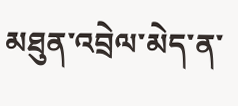མཐུན་འབྲེལ་མེད་ན་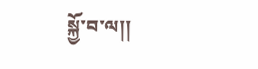སྐྱོ་བ་ལ།།